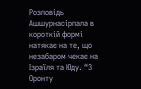Розповідь Ашшурнасірпала в короткій формі натякає на те, що незабаром чекає на Ізраїля та Юду. “З Оронту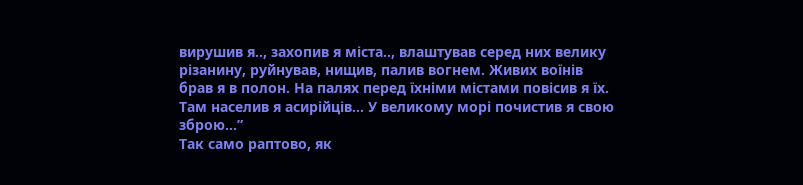вирушив я.., захопив я міста.., влаштував серед них велику різанину, руйнував, нищив, палив вогнем. Живих воїнів брав я в полон. На палях перед їхніми містами повісив я їх. Там населив я асирійців… У великому морі почистив я свою зброю…”
Так само раптово, як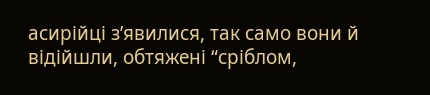асирійці з’явилися, так само вони й відійшли, обтяжені “сріблом,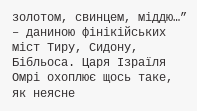золотом, свинцем, міддю…” – даниною фінікійських міст Тиру, Сидону, Бібльоса. Царя Ізраїля Омрі охоплює щось таке, як неясне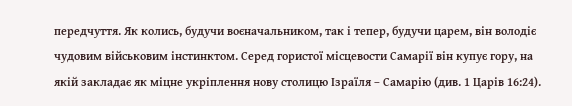передчуття. Як колись, будучи воєначальником, так і тепер, будучи царем, він володіє чудовим військовим інстинктом. Серед гористої місцевости Самарії він купує гору, на якій закладає як міцне укріплення нову столицю Ізраїля – Самарію (див. 1 Царів 16:24).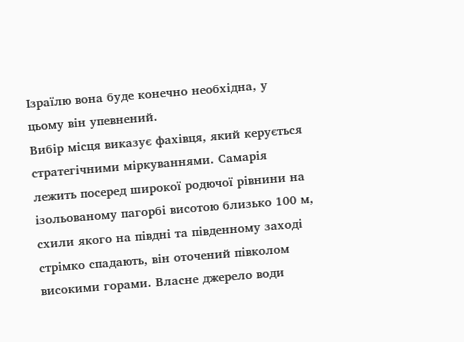Ізраїлю вона буде конечно необхідна, у цьому він упевнений.
Вибір місця виказує фахівця, який керується стратегічними міркуваннями. Самарія лежить посеред широкої родючої рівнини на ізольованому пагорбі висотою близько 100 м, схили якого на півдні та південному заході стрімко спадають, він оточений півколом високими горами. Власне джерело води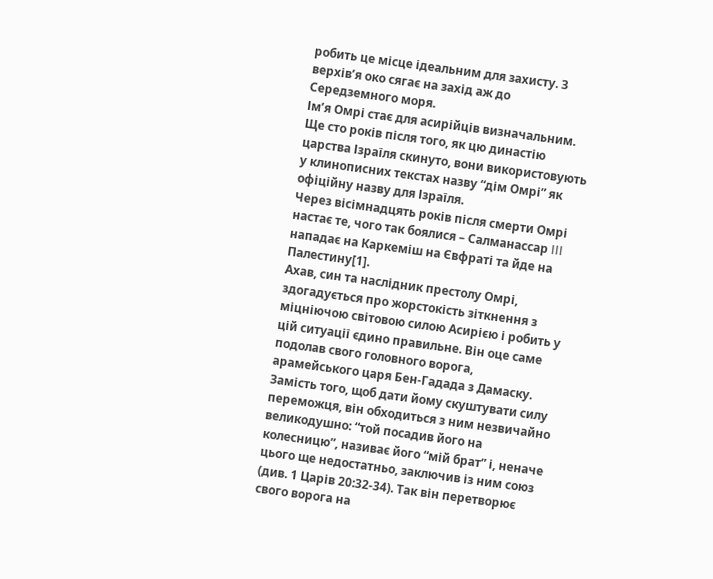робить це місце ідеальним для захисту. З верхів’я око сягає на захід аж до Середземного моря.
Ім’я Омрі стає для асирійців визначальним. Ще сто років після того, як цю династію царства Ізраїля скинуто, вони використовують у клинописних текстах назву “дім Омрі” як офіційну назву для Ізраїля.
Через вісімнадцять років після смерти Омрі настає те, чого так боялися – Салманассар III нападає на Каркеміш на Євфраті та йде на Палестину[1].
Ахав, син та наслідник престолу Омрі, здогадується про жорстокість зіткнення з міцніючою світовою силою Асирією і робить у цій ситуації єдино правильне. Він оце саме подолав свого головного ворога, арамейського царя Бен-Гадада з Дамаску. Замість того, щоб дати йому скуштувати силу переможця, він обходиться з ним незвичайно великодушно: “той посадив його на колесницю”, називає його “мій брат” і, неначе цього ще недостатньо, заключив із ним союз (див. 1 Царів 20:32-34). Так він перетворює свого ворога на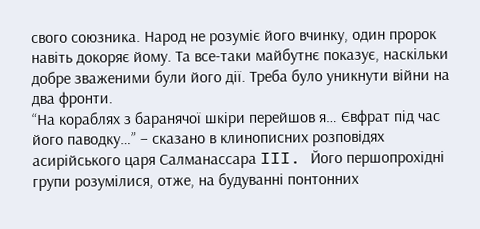свого союзника. Народ не розуміє його вчинку, один пророк навіть докоряє йому. Та все-таки майбутнє показує, наскільки добре зваженими були його дії. Треба було уникнути війни на два фронти.
“На кораблях з баранячої шкіри перейшов я… Євфрат під час його паводку…” – сказано в клинописних розповідях асирійського царя Салманассара III. Його першопрохідні групи розумілися, отже, на будуванні понтонних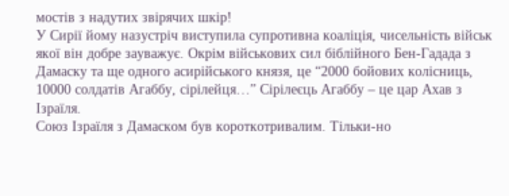мостів з надутих звірячих шкір!
У Сирії йому назустріч виступила супротивна коаліція, чисельність військ якої він добре зауважує. Окрім військових сил біблійного Бен-Гадада з Дамаску та ще одного асирійського князя, це “2000 бойових колісниць, 10000 солдатів Агаббу, сірілейця…” Сірілеєць Агаббу – це цар Ахав з Ізраїля.
Союз Ізраїля з Дамаском був короткотривалим. Тільки-но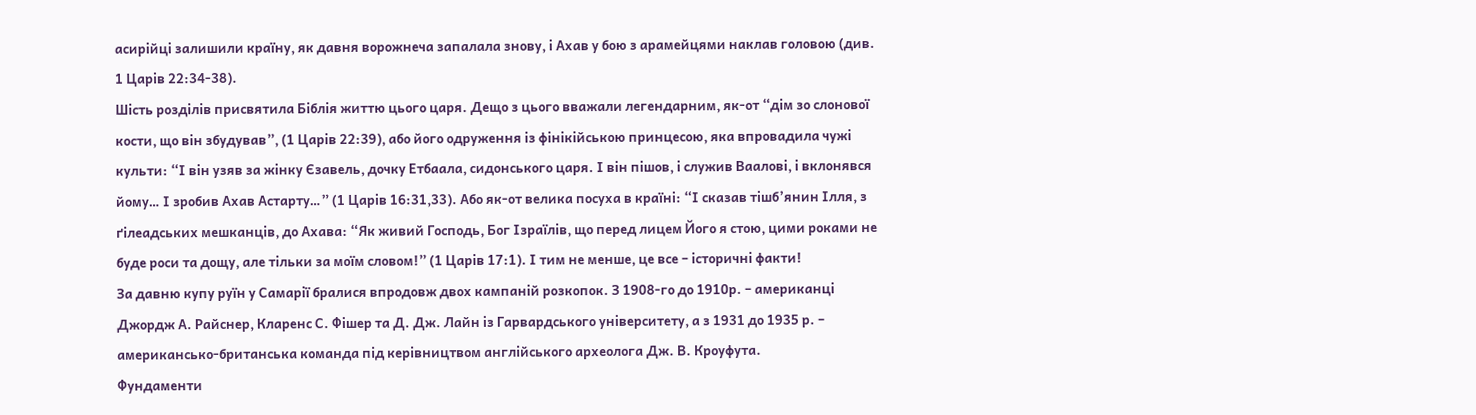асирійці залишили країну, як давня ворожнеча запалала знову, і Ахав у бою з арамейцями наклав головою (див. 1 Царів 22:34-38).
Шість розділів присвятила Біблія життю цього царя. Дещо з цього вважали легендарним, як-от “дім зо слонової кости, що він збудував”, (1 Царів 22:39), або його одруження із фінікійською принцесою, яка впровадила чужі культи: “І він узяв за жінку Єзавель, дочку Етбаала, сидонського царя. І він пішов, і служив Ваалові, і вклонявся йому… І зробив Ахав Астарту…” (1 Царів 16:31,33). Або як-от велика посуха в країні: “І сказав тішб’янин Ілля, з ґілеадських мешканців, до Ахава: “Як живий Господь, Бог Ізраїлів, що перед лицем Його я стою, цими роками не буде роси та дощу, але тільки за моїм словом!” (1 Царів 17:1). І тим не менше, це все – історичні факти!
За давню купу руїн у Самарії бралися впродовж двох кампаній розкопок. З 1908-го до 1910р. – американці Джордж А. Райснер, Кларенс С. Фішер та Д. Дж. Лайн із Гарвардського університету, а з 1931 до 1935 р. – американсько-британська команда під керівництвом англійського археолога Дж. В. Кроуфута.
Фундаменти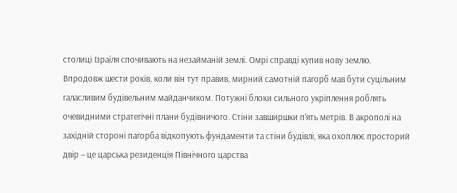столиці Ізраїля спочивають на незайманій землі. Омрі справді купив нову землю.
Впродовж шести років, коли він тут правив, мирний самотній пагорб мав бути суцільним галасливим будівельним майданчиком. Потужні блоки сильного укріплення роблять очевидними стратегічні плани будівничого. Стіни завширшки п’ять метрів. В акрополі на західній стороні пагорба відкопують фундаменти та стіни будівлі, яка охоплює просторий двір – це царська резиденція Північного царства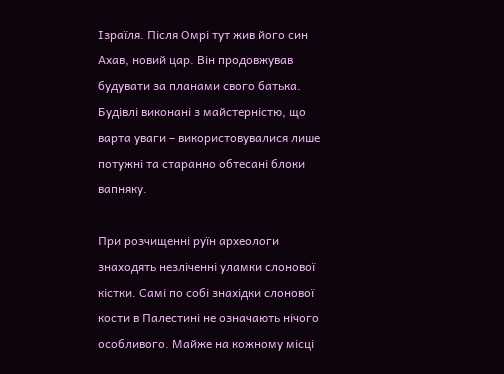Ізраїля. Після Омрі тут жив його син Ахав, новий цар. Він продовжував будувати за планами свого батька. Будівлі виконані з майстерністю, що варта уваги – використовувалися лише потужні та старанно обтесані блоки вапняку.

При розчищенні руїн археологи знаходять незліченні уламки слонової кістки. Самі по собі знахідки слонової кости в Палестині не означають нічого особливого. Майже на кожному місці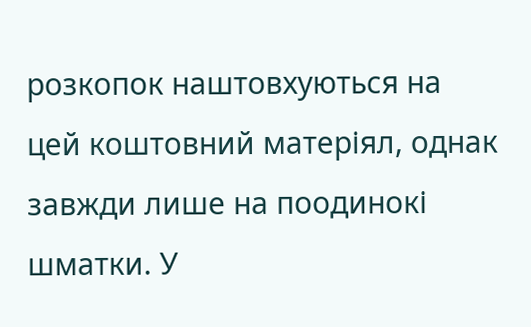розкопок наштовхуються на цей коштовний матеріял, однак завжди лише на поодинокі шматки. У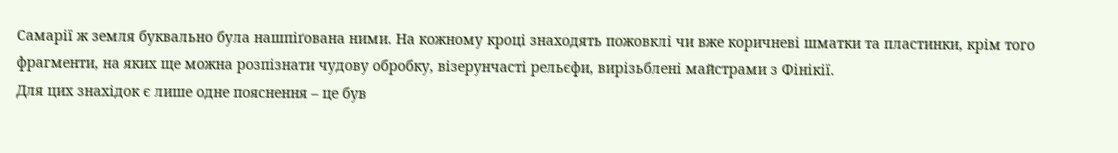Самарії ж земля буквально була нашпіґована ними. На кожному кроці знаходять пожовклі чи вже коричневі шматки та пластинки, крім того фрагменти, на яких ще можна розпізнати чудову обробку, візерунчасті рельєфи, вирізьблені майстрами з Фінікії.
Для цих знахідок є лише одне пояснення – це був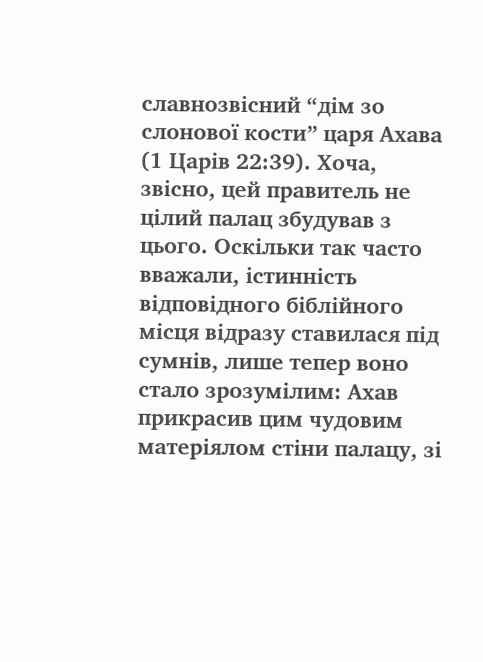славнозвісний “дім зо слонової кости” царя Ахава (1 Царів 22:39). Хоча, звісно, цей правитель не цілий палац збудував з цього. Оскільки так часто вважали, істинність відповідного біблійного місця відразу ставилася під сумнів, лише тепер воно стало зрозумілим: Ахав прикрасив цим чудовим матеріялом стіни палацу, зі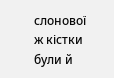слонової ж кістки були й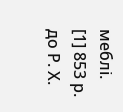меблі.
[1] 853 р. до Р. Х.